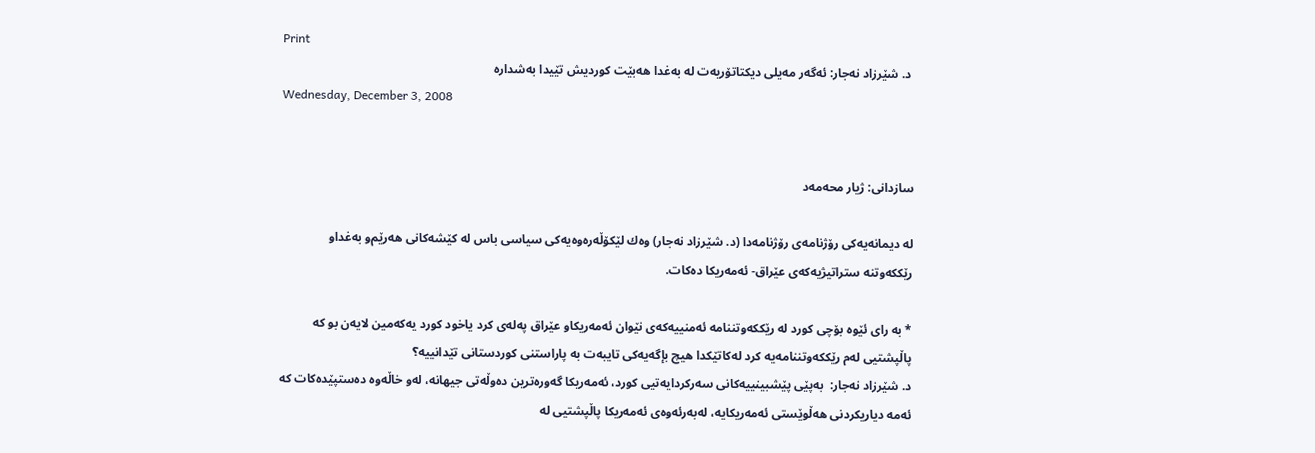Print
 د. شێرزاد نه‌جار: ئه‌گه‌ر مه‌یلی‌ دیكتاتۆریه‌ت له‌ به‌غدا هه‌بێت كوردیش تێیدا به‌شداره‌
Wednesday, December 3, 2008


سازدانی‌: ژیار محه‌مه‌د

له‌ دیمانه‌یه‌كی‌ رۆژنامه‌ی‌ رۆژنامه‌دا (د. شێرزاد نه‌جار) وه‌ك لێكۆڵه‌ره‌وه‌یه‌كی‌ سیاسی‌ باس له‌ كێشه‌كانی‌ هه‌رێم‌و به‌غداو رێككه‌وتنه‌ ستراتیژیه‌كه‌ی‌ عێراق- ئه‌مه‌ریكا ده‌كات.

* به‌ رای‌ ئێوه‌ بۆچی‌ كورد له‌ رێككه‌وتننامه‌ ئه‌منییه‌كه‌ی‌ نێوان ئه‌مه‌ریكاو عێراق په‌له‌ی‌ كرد یاخود كورد یه‌كه‌مین لایه‌ن بو كه‌ پاڵپشتیی له‌م رێككه‌وتننامه‌یه‌ كرد له‌كاتێكدا هیچ بإگه‌یه‌كی‌ تایبه‌ت به‌ پاراستنی كوردستانی‌ تێدانییه‌؟
د. شێرزاد نه‌جار:  به‌پێی پێشبینییه‌كانی‌ سه‌ركردایه‌تیی كورد، ئه‌مه‌ریكا گه‌وره‌ترین ده‌وڵه‌تی‌ جیهانه‌، له‌و خاڵه‌وه‌ ده‌ستپێده‌كات كه‌ ئه‌مه‌ دیاریكردنی‌ هه‌ڵوێستی ئه‌مه‌ریكایه‌، له‌به‌رئه‌وه‌ی‌ ئه‌مه‌ریكا پاڵپشتیی له‌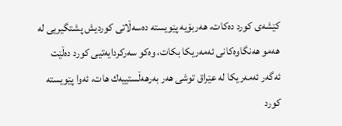كێشه‌ی‌ كورد ده‌كات، هه‌ربۆیه‌ پێویسته‌ ده‌سه‌ڵاتی‌ كوردیش پشتگیریی له‌ هه‌مو هه‌نگاوه‌كانی‌ ئه‌مه‌ریكا بكات، وه‌كو سه‌ركردایه‌تیی كورد ده‌ڵێت ئه‌گه‌ر ئه‌مه‌ریكا له‌ عێراق توشی‌ هه‌ر به‌رهه‌ڵستییه‌ك هات، ئه‌وا پێویسته‌ كورد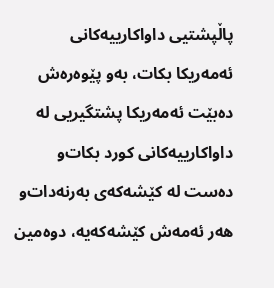پاڵپشتیی داواكارییه‌كانی‌ ئه‌مه‌ریكا بكات، به‌و پێوه‌ره‌ش ده‌بێت ئه‌مه‌ریكا پشتگیریی له‌ داواكارییه‌كانی‌ كورد بكات‌و ده‌ست له‌ كێشه‌كه‌ی‌ به‌رنه‌دات‌و هه‌ر ئه‌مه‌ش كێشه‌كه‌یه‌، دوه‌مین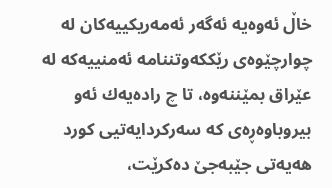خاڵ‌ ئه‌وه‌یه‌ ئه‌گه‌ر ئه‌مه‌ریكییه‌كان له‌ چوارچێوه‌ی‌ رێككه‌وتننامه‌ ئه‌منییه‌كه‌ له‌ عێراق بمێننه‌وه‌، تا چ راده‌یه‌ك ئه‌و بیروباوه‌ڕه‌ی‌ كه‌ سه‌ركردایه‌تیی كورد هه‌یه‌تی‌ جێبه‌جێ‌ ده‌كرێت،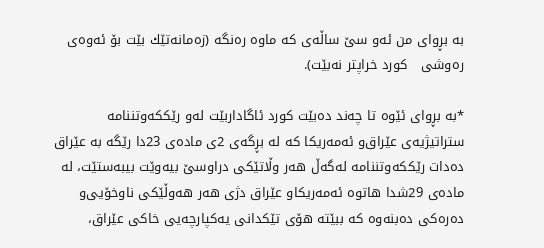به‌ بڕوای‌ من ئه‌و سێ‌ ساڵه‌ی‌ كه‌ ماوه‌ ره‌نگه‌ (زه‌مانه‌تێك بێت بۆ ئه‌وه‌ی‌ ره‌وشی‌   كورد خراپتر نه‌بێت).

*به‌ بڕوای‌ ئێوه‌ تا چه‌ند ده‌بێت كورد ئاگاداربێت له‌و رێككه‌وتننامه‌ ستراتیژیه‌ی‌ عێراق‌و ئه‌مه‌ریكا كه‌ له‌ بڕگه‌ی‌ 2ی‌ ماده‌ی‌ 23دا رێگه‌ به‌ عێراق ده‌دات رێككه‌وتننامه‌ له‌گه‌ڵ‌ هه‌ر وڵاتێكی‌ دراوسێ‌ بیه‌وێت بیبه‌ستێت، له‌ ماده‌ی‌ 29شدا هاتوه‌ ئه‌مه‌ریكاو عێراق دژی‌ هه‌ر هه‌وڵێكی‌ ناوخۆیی‌و ده‌ره‌كی‌ ده‌بنه‌وه‌ كه‌ ببێته‌ هۆی‌ تێكدانی‌ یه‌كپارچه‌یی خاكی عێراق،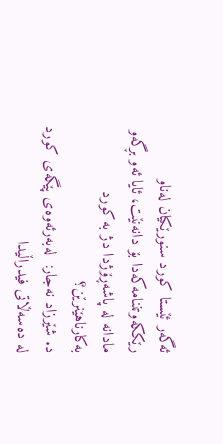ئه‌گه‌ر ئێستا كورد سنورێكیان له‌ناو رێككه‌وتننامه‌كه‌دا بۆ دانه‌نێت، ئایا ئه‌و بڕگه‌‌و مادانه‌ له‌ پاشه‌ڕۆژدا دژ به‌ كورد به‌كارناهێنرێن؟
د. شێرزاد نه‌جار:  له‌به‌رئه‌وه‌ی‌ پێگه‌ی‌ كورد له‌ ده‌سه‌ڵاتی‌ فیدراڵیدا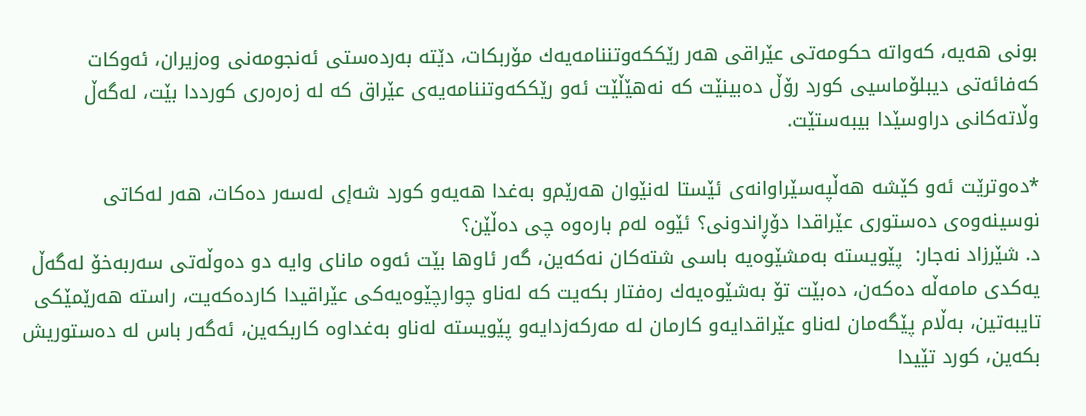بونی‌ هه‌یه‌، كه‌واته‌ حكومه‌تی‌ عێراقی‌ هه‌ر رێككه‌وتننامه‌یه‌ك مۆربكات، دێته‌ به‌رده‌ستی‌ ئه‌نجومه‌نی‌ وه‌زیران، ئه‌وكات كه‌فائه‌تی‌ دیبلۆماسیی‌ كورد رۆڵ‌ ده‌بینێت كه‌ نه‌هێڵێت ئه‌و رێككه‌وتننامه‌یه‌ی‌ عێراق كه‌ له‌ زه‌ره‌ری‌ كورددا بێت، له‌گه‌ڵ‌ وڵاته‌كانی‌ دراوسێدا بیبه‌ستێت.

*ده‌وترێت ئه‌و كێشه‌ هه‌ڵپه‌سێراوانه‌ی‌ ئێستا له‌نێوان هه‌رێم‌و به‌غدا هه‌یه‌‌و كورد شه‌إی له‌سه‌ر ده‌كات، هه‌ر له‌كاتی‌ نوسینه‌وه‌ی‌ ده‌ستوری‌ عێراقدا دۆڕاندونی‌؟ ئێوه‌ له‌م باره‌وه‌ چی‌ ده‌ڵێن؟
د. شێرزاد نه‌جار:  پێویسته‌ به‌مشێوه‌یه‌ باسی‌ شته‌كان نه‌كه‌ین، گه‌ر ئاوها بێت ئه‌وه‌ مانای‌ وایه‌ دو ده‌وڵه‌تی‌ سه‌ربه‌خۆ له‌گه‌ڵ‌ یه‌كدی مامه‌ڵه‌ ده‌كه‌ن، ده‌بێت تۆ به‌شێوه‌یه‌ك ره‌فتار بكه‌یت كه‌ له‌ناو چوارچێوه‌یه‌كی‌ عێراقیدا كارده‌كه‌یت، راسته‌ هه‌رێمێكی‌ تایبه‌تین، به‌ڵام پێگه‌مان له‌ناو عێراقدایه‌‌و كارمان له‌ مه‌ركه‌زدایه‌‌و پێویسته‌ له‌ناو به‌غداوه‌ كاربكه‌ین، ئه‌گه‌ر باس له‌ ده‌ستوریش بكه‌ین، كورد تێیدا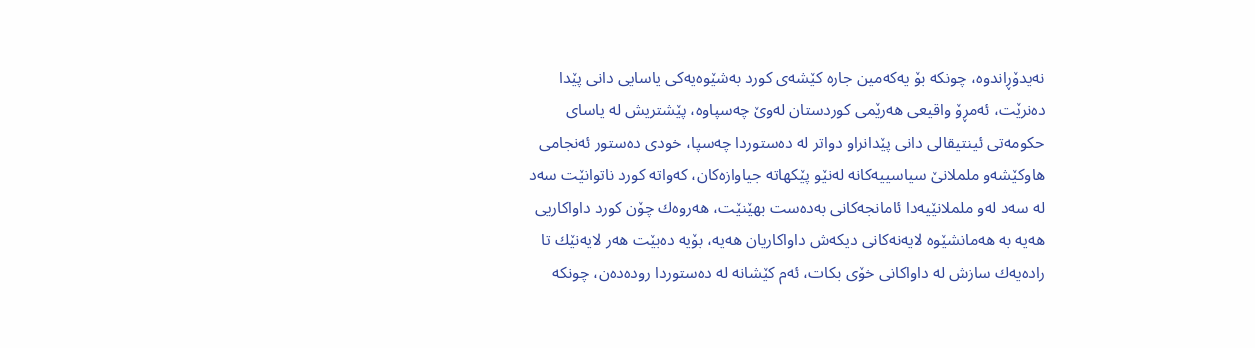نه‌یدۆڕاندوه‌، چونكه‌ بۆ یه‌كه‌مین جاره‌ كێشه‌ی‌ كورد به‌شێوه‌یه‌كی‌ یاسایی دانی‌ پێدا ده‌نرێت، ئه‌مڕۆ واقیعی هه‌رێمی‌ كوردستان له‌وێ‌ چه‌سپاوه‌، پێشتریش له‌ یاسای‌ حكومه‌تی‌ ئینتیقالی دانی‌ پێدانراو دواتر له‌ ده‌ستوردا چه‌سپا، خودی‌ ده‌ستور ئه‌نجامی‌ هاوكێشه‌‌و ململانێ‌ سیاسییه‌كانه‌ له‌نێو پێكهاته‌ جیاوازه‌كان، كه‌واته‌ كورد ناتوانێت سه‌د له‌ سه‌د له‌و ململانێیه‌دا ئامانجه‌كانی‌ به‌ده‌ست بهێنێت، هه‌روه‌ك چۆن كورد داواكاریی‌ هه‌یه‌ به‌ هه‌مانشێوه‌ لایه‌نه‌كانی‌ دیكه‌ش داواكاریان هه‌یه‌، بۆیه‌ ده‌بێت هه‌ر لایه‌نێك تا راده‌یه‌ك سازش له‌ داواكانی‌ خۆی بكات، ئه‌م كێشانه‌ له‌ ده‌ستوردا روده‌ده‌ن، چونكه‌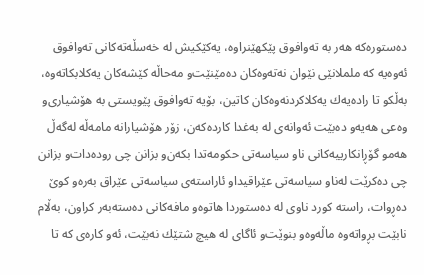ده‌ستوره‌كه‌ هه‌ر به‌ ته‌وافوق پێكهێنراوه‌، یه‌كێكیش له‌ خه‌سڵه‌ته‌كانی‌ ته‌وافوق ئه‌وه‌یه‌ كه‌ ململانێی نێوان نه‌ته‌وه‌كان ده‌مێنێت‌و مه‌حاڵه‌ كێشه‌كان یه‌كلابكاته‌وه‌، به‌ڵكو تا راده‌یه‌ك یه‌كلاكردنه‌وه‌كان كاتین، بۆیه‌ ته‌وافوق پێویستی به‌ هۆشیاری‌‌و وه‌عی هه‌یه‌‌و ده‌بێت ئه‌وانه‌ی‌ له‌ به‌غدا كارده‌كه‌ن، زۆر هۆشیارانه‌ مامه‌ڵه‌ له‌گه‌ڵ‌ هه‌مو گۆڕانكارییه‌كانی‌ ناو سیاسه‌تی‌ حكومه‌تدا بكه‌ن‌و بزانن چی‌ روده‌دات‌و بزانن چی‌ ده‌كرێت له‌ناو سیاسه‌تی‌ عێراقیداو ئاراسته‌ی‌ سیاسه‌تی عێراق به‌ره‌و كوێ‌ ده‌ڕوات، راسته‌ كورد ناوی‌ له‌ ده‌ستوردا هاتوه‌‌و مافه‌كانی‌ ده‌سته‌به‌ر كراون، به‌ڵام نابێت بڕواته‌وه‌ ماڵه‌وه‌‌و بنوێت‌و ئاگای‌ له‌ هیچ شتێك نه‌بێت، ئه‌و كاره‌ی‌ كه‌ تا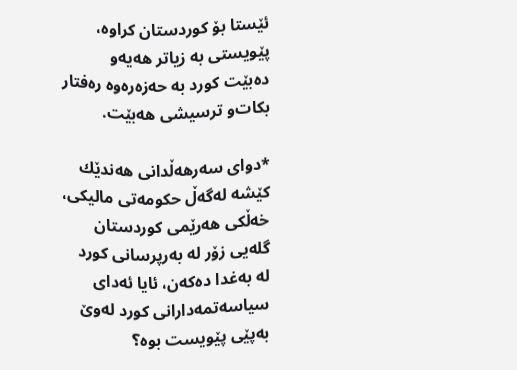ئێستا بۆ كوردستان كراوه‌، پێویستی به‌ زیاتر هه‌یه‌‌و ده‌بێت كورد به‌ حه‌زه‌ره‌وه‌ ره‌فتار بكات‌و ترسیشی هه‌بێت.

*دوای‌ سه‌رهه‌ڵدانی‌ هه‌ندێك كێشه‌ له‌گه‌ڵ‌ حكومه‌تی‌ مالیكی، خه‌ڵكی‌ هه‌رێمی‌ كوردستان گله‌یی زۆر له‌ به‌رپرسانی‌ كورد له‌ به‌غدا ده‌كه‌ن، ئایا ئه‌دای‌ سیاسه‌تمه‌دارانی‌ كورد له‌وێ‌ به‌پێی پێویست بوه‌؟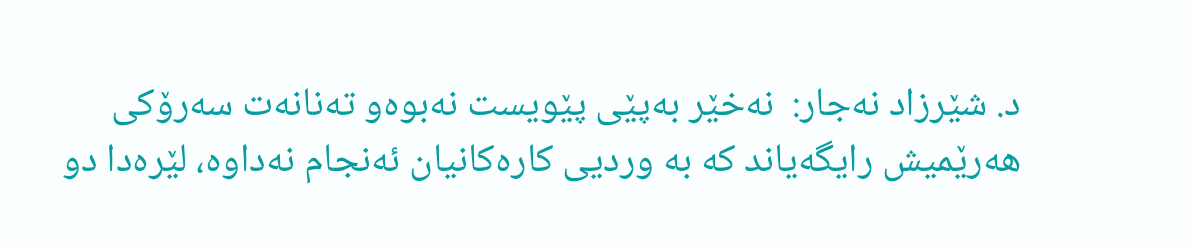د. شێرزاد نه‌جار:  نه‌خێر به‌پێی پێویست نه‌بوه‌‌و ته‌نانه‌ت سه‌رۆكی‌ هه‌رێمیش رایگه‌یاند كه‌ به‌ وردیی‌ كاره‌كانیان ئه‌نجام نه‌داوه‌، لێره‌دا دو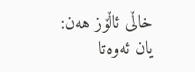خاڵی ئاڵۆز هه‌ن: یان ئه‌وه‌تا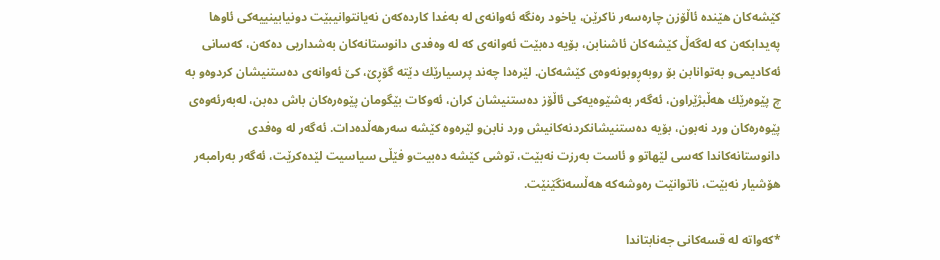كێشه‌كان هێنده‌ ئاڵۆزن چاره‌سه‌ر ناكرێن، یاخود ره‌نگه‌ ئه‌وانه‌ی‌ له‌ به‌غدا كارده‌كه‌ن نه‌یانتوانیبێت دونیابینییه‌كی‌ ئاوها په‌یدابكه‌ن كه‌ له‌گه‌ڵ‌ كێشه‌كان ئاشنابن، بۆیه‌ ده‌بێت ئه‌وانه‌ی‌ كه‌ له‌ وه‌فدی‌ دانوستانه‌كان به‌شداریی‌ ده‌كه‌ن، كه‌سانی‌ ئه‌كادیمی‌‌و به‌توانابن بۆ روبه‌ڕوبونه‌وه‌ی‌ كێشه‌كان. لێره‌دا چه‌ند پرسیارێك دێته‌ گۆڕێ‌، كێ‌ ئه‌وانه‌ی‌ ده‌ستنیشان كردوه‌‌و به‌ چ پێوه‌رێك هه‌ڵبژێراون، ئه‌گه‌ر به‌شێوه‌یه‌كی‌ ئاڵۆز ده‌ستنیشان كران، ئه‌وكات بێگومان پێوه‌ره‌كان باش ده‌بن، له‌به‌رئه‌وه‌ی‌ پێوه‌ره‌كان ورد نه‌بون، بۆیه‌ ده‌ستنیشانكردنه‌كانیش ورد نابن‌و لێره‌وه‌ كێشه‌ سه‌رهه‌ڵده‌دات. ئه‌گه‌ر له‌ وه‌فدی‌ دانوستانه‌كاندا كه‌سی لێهاتو و ئاست به‌رزت نه‌بێت، توشی كێشه‌ ده‌بیت‌و فێڵی سیاسیت لێده‌كرێت، ئه‌گه‌ر به‌رامبه‌ر هۆشیار نه‌بێت، ناتوانێت ره‌وشه‌كه‌ هه‌ڵسه‌نگێنێت.

*كه‌واته‌ له‌ قسه‌كانی‌ جه‌نابتاندا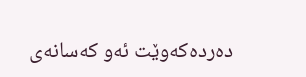ده‌رده‌كه‌وێت ئه‌و كه‌سانه‌ی‌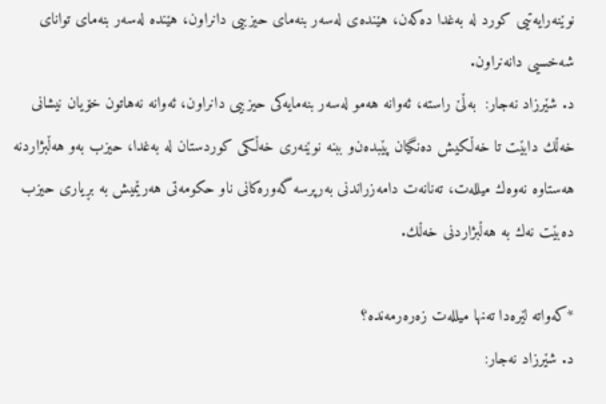نوێنه‌رایه‌تیی كورد له‌ به‌غدا ده‌كه‌ن، هێنده‌ی‌ له‌سه‌ر بنه‌مای‌ حیزبیی دانراون، هێنده‌ له‌سه‌ر بنه‌مای‌ توانای‌ شه‌خسیی دانه‌نراون.
د. شێرزاد نه‌جار:  به‌ڵێ راسته‌، ئه‌وانه‌ هه‌مو له‌سه‌ر بنه‌مایه‌كی‌ حیزبیی دانراون، ئه‌وانه‌ نه‌هاتون خۆیان نیشانی‌ خه‌ڵك دابێت تا خه‌ڵكیش ده‌نگیان پێبده‌ن‌و ببنه‌ نوێنه‌ری‌ خه‌ڵكی‌ كوردستان له‌ به‌غدا، حیزب به‌و هه‌ڵبژاردنه‌ هه‌ستاوه‌ نه‌وه‌ك میلله‌ت، ته‌نانه‌ت دامه‌زراندنی‌ به‌رپرسه‌ گه‌وره‌كانی‌ ناو حكومه‌تی‌ هه‌رێمیش به‌ بڕیاری‌ حیزب ده‌بێت نه‌ك به‌ هه‌ڵبژاردنی‌ خه‌ڵك.

*كه‌واته‌ لێره‌دا ته‌نها میلله‌ت زه‌ره‌رمه‌نده‌؟
د. شێرزاد نه‌جار: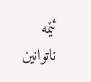ئێمه‌ ناتوانین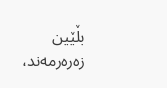بڵێین زه‌ره‌رمه‌ند،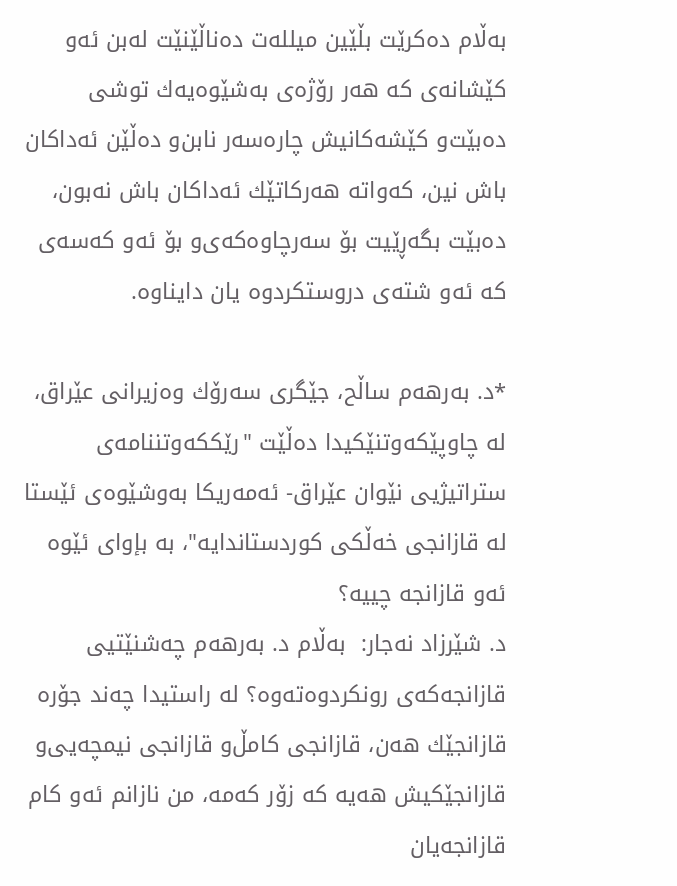به‌ڵام ده‌كرێت بڵێین میلله‌ت ده‌ناڵێنێت له‌بن ئه‌و كێشانه‌ی‌ كه‌ هه‌ر رۆژه‌ی‌ به‌شێوه‌یه‌ك توشی‌ ده‌بێت‌و كێشه‌كانیش چاره‌سه‌ر نابن‌و ده‌ڵێن ئه‌داكان باش نین، كه‌واته‌ هه‌ركاتێك ئه‌داكان باش نه‌بون، ده‌بێت بگه‌ڕێیت بۆ سه‌رچاوه‌كه‌ی‌‌و بۆ ئه‌و كه‌سه‌ی‌ كه‌ ئه‌و شته‌ی‌ دروستكردوه‌ یان دایناوه‌.

*د. به‌رهه‌م ساڵح، جێگری‌ سه‌رۆك وه‌زیرانی‌ عێراق، له‌ چاوپێكه‌وتنێكیدا ده‌ڵێت "رێككه‌وتننامه‌ی‌ ستراتیژیی نێوان عێراق- ئه‌مه‌ریكا به‌وشێوه‌ی‌ ئێستا له‌ قازانجی‌ خه‌ڵكی‌ كوردستاندایه‌"، به‌ بإوای‌ ئێوه‌ ئه‌و قازانجه‌ چییه‌؟
د. شێرزاد نه‌جار:  به‌ڵام د. به‌رهه‌م چه‌شنێتیی قازانجه‌كه‌ی‌ رونكردوه‌ته‌وه‌؟ له‌ راستیدا چه‌ند جۆره‌ قازانجێك هه‌ن، قازانجی‌ كامڵ‌و قازانجی‌ نیمچه‌یی‌و قازانجێكیش هه‌یه‌ كه‌ زۆر كه‌مه‌، من نازانم ئه‌و كام قازانجه‌یان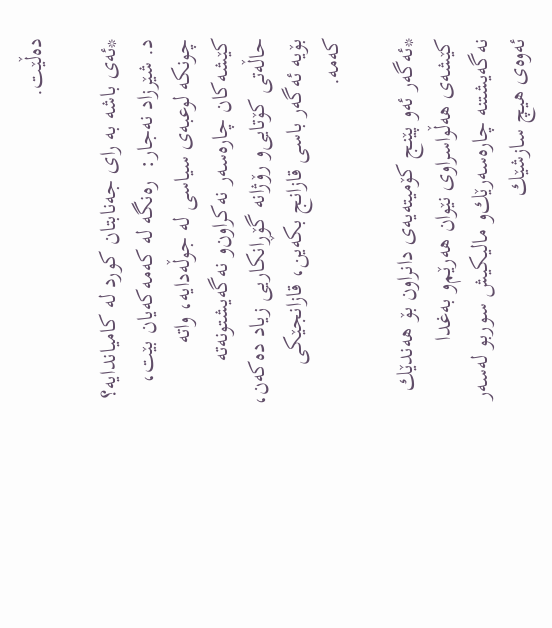ده‌ڵێت.

*ئه‌ی‌ باشه‌ به‌ رای‌ جه‌نابتان كورد له‌ كامیاندایه‌؟
د. شێرزاد نه‌جار:  ره‌نگه‌ له‌ كه‌مه‌كه‌یان بێت، چونكه‌ لوعبه‌ی‌ سیاسی له‌ جوڵه‌دایه‌، واته‌ كێشه‌كان چاره‌سه‌ر نه‌كراون‌و نه‌گه‌یشتونه‌ته‌ حاڵه‌تی‌ كۆتایی‌و رۆژانه‌ گۆڕانكاریی زیاد ده‌كه‌ن، بۆیه‌ ئه‌گه‌ر باسی قازانج بكه‌ین، قازانجێكی‌ كه‌مه‌.

*ئه‌گه‌ر ئه‌و پێنج كۆمیته‌یه‌ی‌ دانراون بۆ هه‌ندێك كێشه‌ی‌ هه‌ڵواسراوی‌ نێوان هه‌رێم‌و به‌غدا نه‌گه‌یشتنه‌ چاره‌سه‌رێك‌و مالیكیش سوربو له‌سه‌ر ئه‌وه‌ی‌ هیچ سازشێك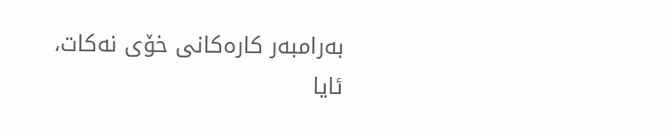به‌رامبه‌ر كاره‌كانی‌ خۆی‌ نه‌كات، ئایا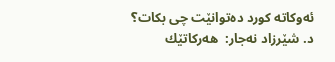ئه‌وكاته‌ كورد ده‌توانێت چی‌ بكات؟
د. شێرزاد نه‌جار:  هه‌ركاتێك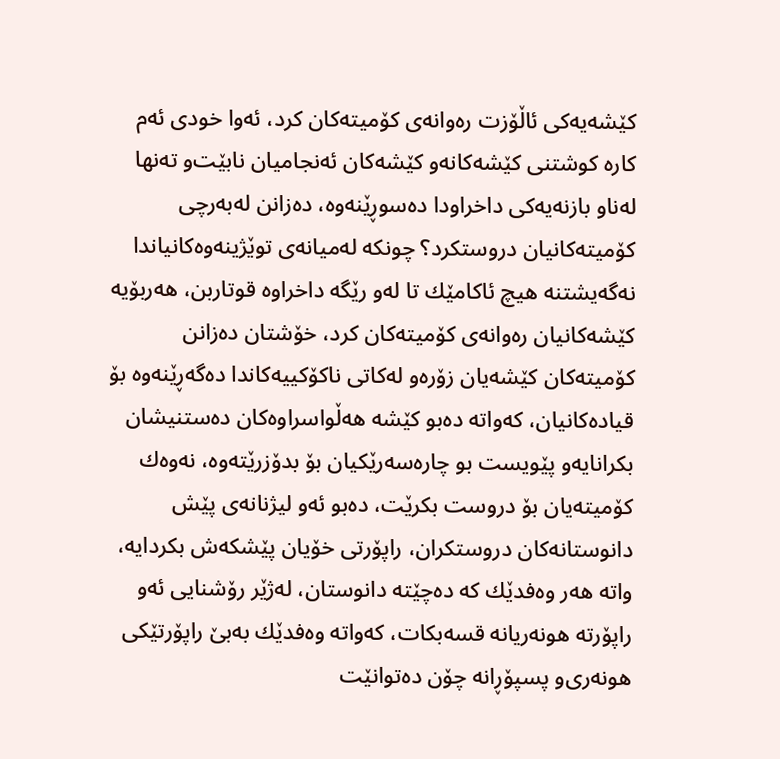كێشه‌یه‌كی‌ ئاڵۆزت ره‌وانه‌ی‌ كۆمیته‌كان كرد، ئه‌وا خودی‌ ئه‌م كاره‌ كوشتنی‌ كێشه‌كانه‌‌و كێشه‌كان ئه‌نجامیان نابێت‌و ته‌نها له‌ناو بازنه‌یه‌كی‌ داخراودا ده‌سوڕێنه‌وه‌، ده‌زانن له‌به‌رچی‌ كۆمیته‌كانیان دروستكرد؟ چونكه‌ له‌میانه‌ی‌ توێژینه‌وه‌كانیاندا نه‌گه‌یشتنه‌ هیچ ئاكامێك تا له‌و رێگه‌ داخراوه‌ قوتاربن، هه‌ربۆیه‌ كێشه‌كانیان ره‌وانه‌ی‌ كۆمیته‌كان كرد، خۆشتان ده‌زانن كۆمیته‌كان كێشه‌یان زۆره‌و له‌كاتی‌ ناكۆكییه‌كاندا ده‌گه‌ڕێنه‌وه‌ بۆ قیاده‌كانیان، كه‌واته‌ ده‌بو كێشه‌ هه‌ڵواسراوه‌كان ده‌ستنیشان بكرانایه‌و پێویست بو چاره‌سه‌رێكیان بۆ بدۆزرێته‌وه‌، نه‌وه‌ك كۆمیته‌یان بۆ دروست بكرێت، ده‌بو ئه‌و لیژنانه‌ی‌ پێش دانوستانه‌كان دروستكران، راپۆرتی‌ خۆیان پێشكه‌ش بكردایه‌، واته‌ هه‌ر وه‌فدێك كه‌ ده‌چێته‌ دانوستان، له‌ژێر رۆشنایی‌ ئه‌و راپۆرته‌ هونه‌ریانه‌ قسه‌بكات، كه‌واته‌ وه‌فدێك به‌بێ‌ راپۆرتێكی‌ هونه‌ری‌‌و پسپۆڕانه‌ چۆن ده‌توانێت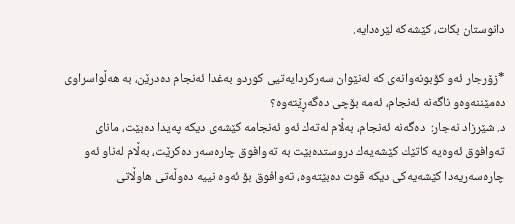دانوستان بكات، كێشه‌كه‌ لێره‌دایه‌.

*زۆرجار ئه‌و كۆبونه‌وانه‌ی‌ كه‌ له‌نێوان سه‌ركردایه‌تیی كوردو به‌غدا ئه‌نجام ده‌درێن، به‌ هه‌ڵواسراوی‌ ده‌مێننه‌وه‌‌و ناگه‌نه‌ ئه‌نجام، ئه‌مه‌ بۆچی‌ ده‌گه‌ڕێته‌وه‌؟
د. شێرزاد نه‌جار:  ده‌گه‌نه‌ ئه‌نجام، به‌ڵام له‌ته‌ك ئه‌و ئه‌نجامه‌ كێشه‌ی‌ دیكه‌ په‌یدا ده‌بێت، مانای‌ ته‌وافوق ئه‌وه‌یه‌ كاتێك كێشه‌یه‌ك دروستده‌بێت به‌ ته‌وافوق چاره‌سه‌ر ده‌كرێت، به‌ڵام له‌ناو ئه‌و چاره‌سه‌ریه‌دا كێشه‌یه‌كی‌ دیكه‌ قوت ده‌بێته‌وه‌، ته‌وافوق بۆ ئه‌وه‌ نییه‌ ده‌وڵه‌تی هاوڵاتی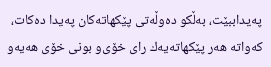په‌یداببێت، به‌ڵكو ده‌وڵه‌تی‌ پێكهاته‌كان په‌یدا ده‌كات، كه‌واته‌ هه‌ر پێكهاته‌یه‌ك رای‌ خۆی‌‌و بونی‌ خۆی‌ هه‌یه‌‌و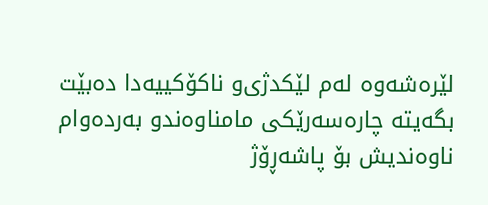لێره‌شه‌وه‌ له‌م لێكدژی‌‌و ناكۆكییه‌دا ده‌بێت بگه‌یته‌ چاره‌سه‌رێكی‌ مامناوه‌ندو به‌رده‌وام ناوه‌ندیش بۆ پاشه‌ڕۆژ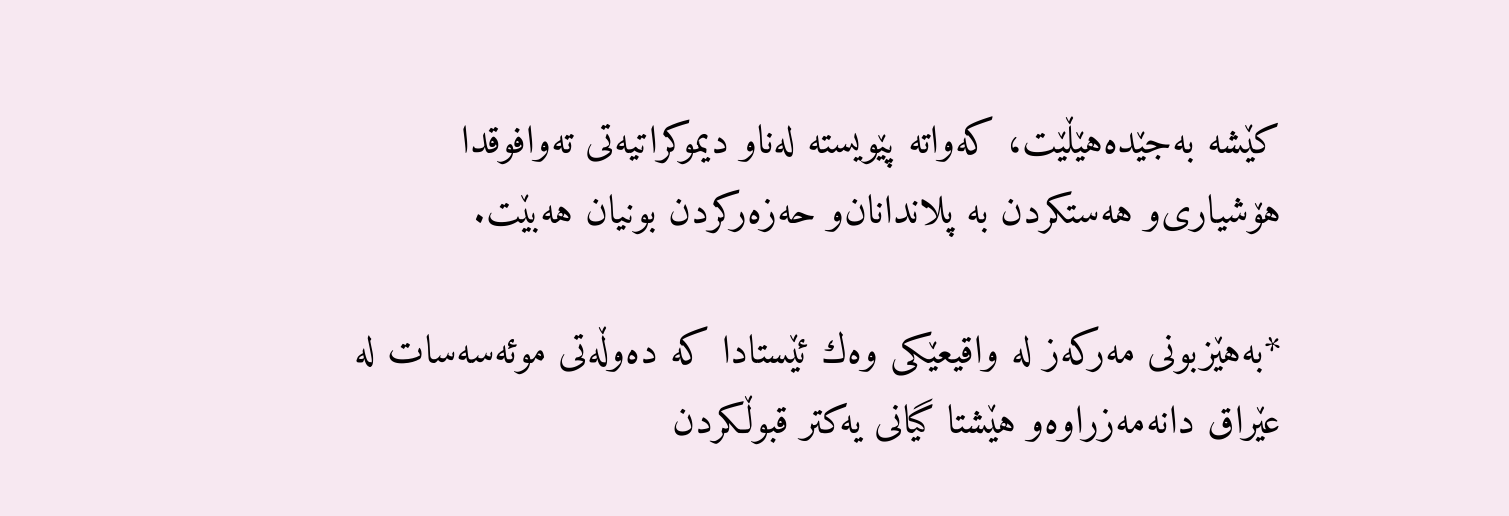كێشه‌ به‌جێده‌هێڵێت، كه‌واته‌ پێویسته‌ له‌ناو دیموكراتیه‌تی‌ ته‌وافوقدا هۆشیاری‌‌و هه‌ستكردن به‌ پلاندانان‌و حه‌زه‌ركردن بونیان هه‌بێت.

*به‌هێزبونی‌ مه‌ركه‌ز له‌ واقیعێكی‌ وه‌ك ئێستادا كه‌ ده‌وڵه‌تی‌ موئه‌سه‌سات له‌ عێراق دانه‌مه‌زراوه‌‌و هێشتا گیانی‌ یه‌كتر قبوڵكردن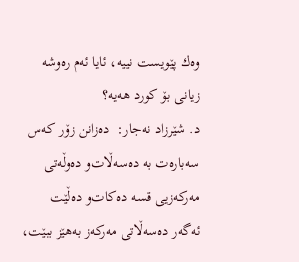وه‌ك پێویست نییه‌، ئایا ئه‌م ره‌وشه‌ زیانی‌ بۆ كورد هه‌یه‌؟
د. شێرزاد نه‌جار:  ده‌زانن زۆر كه‌س سه‌باره‌ت به‌ ده‌سه‌ڵات‌و ده‌وڵه‌تی‌ مه‌ركه‌زیی‌ قسه‌ ده‌كات‌و ده‌ڵێت ئه‌گه‌ر ده‌سه‌ڵاتی‌ مه‌ركه‌ز به‌هێز ببێت،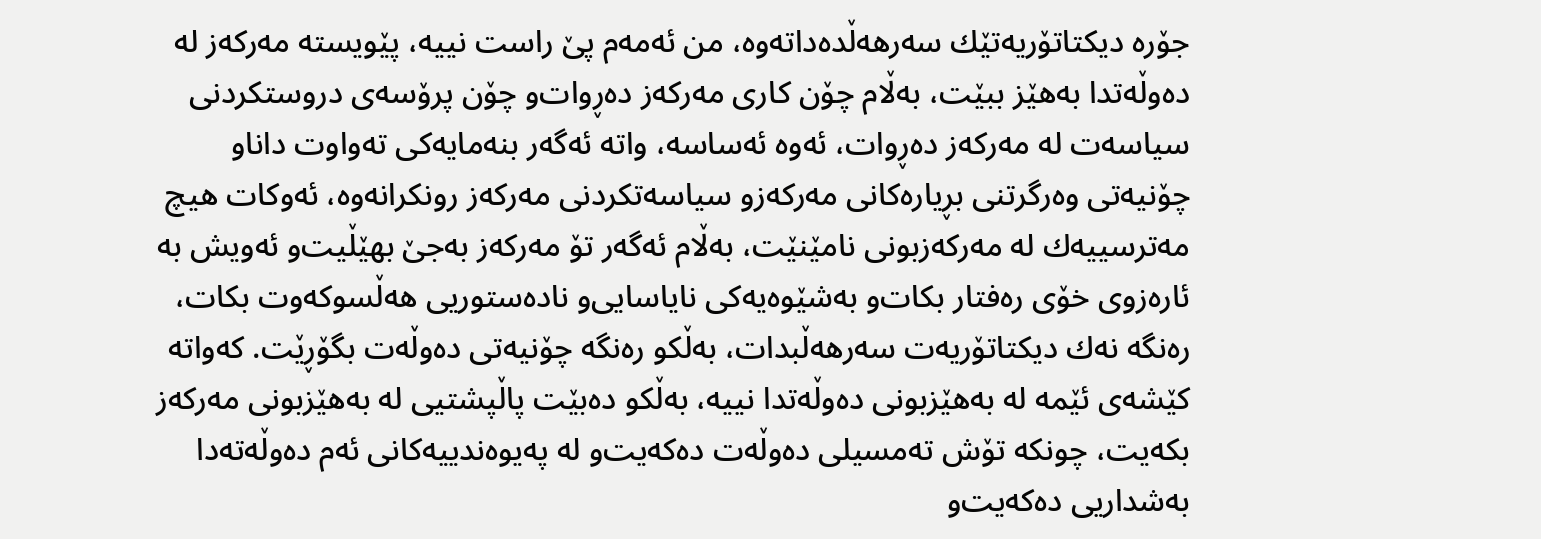جۆره‌ دیكتاتۆریه‌تێك سه‌رهه‌ڵده‌داته‌وه‌، من ئه‌مه‌م پێ‌ راست نییه‌، پێویسته‌ مه‌ركه‌ز له‌ ده‌وڵه‌تدا به‌هێز ببێت، به‌ڵام چۆن كاری‌ مه‌ركه‌ز ده‌ڕوات‌و چۆن پرۆسه‌ی‌ دروستكردنی‌ سیاسه‌ت له‌ مه‌ركه‌ز ده‌ڕوات، ئه‌وه‌ ئه‌ساسه‌، واته‌ ئه‌گه‌ر بنه‌مایه‌كی‌ ته‌واوت داناو چۆنیه‌تی وه‌رگرتنی‌ بڕیاره‌كانی‌ مه‌ركه‌زو سیاسه‌تكردنی‌ مه‌ركه‌ز رونكرانه‌وه‌، ئه‌وكات هیچ مه‌ترسییه‌ك له‌ مه‌ركه‌زبونی‌ نامێنێت، به‌ڵام ئه‌گه‌ر تۆ مه‌ركه‌ز به‌جێ‌ بهێڵیت‌و ئه‌ویش به‌ ئاره‌زوی‌ خۆی‌ ره‌فتار بكات‌و به‌شێوه‌یه‌كی‌ نایاسایی‌و ناده‌ستوریی‌ هه‌ڵسوكه‌وت بكات، ره‌نگه‌ نه‌ك دیكتاتۆریه‌ت سه‌رهه‌ڵبدات، به‌ڵكو ره‌نگه‌ چۆنیه‌تی ده‌وڵه‌ت بگۆڕێت. كه‌واته‌ كێشه‌ی‌ ئێمه‌ له‌ به‌هێزبونی‌ ده‌وڵه‌تدا نییه‌، به‌ڵكو ده‌بێت پاڵپشتیی له‌ به‌هێزبونی‌ مه‌ركه‌ز بكه‌یت، چونكه‌ تۆش ته‌مسیلی ده‌وڵه‌ت ده‌كه‌یت‌و له‌ په‌یوه‌ندییه‌كانی‌ ئه‌م ده‌وڵه‌ته‌دا به‌شداریی‌ ده‌كه‌یت‌و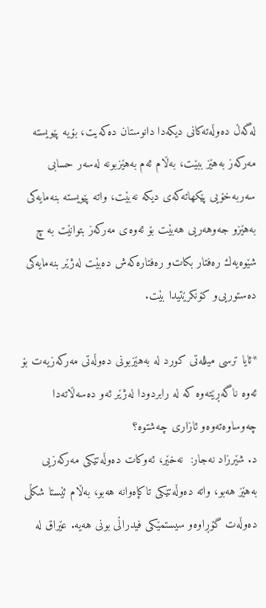له‌گه‌ڵ‌ ده‌وڵه‌ته‌كانی‌ دیكه‌دا دانوستان ده‌كه‌یت، بۆیه‌ پێویسته‌ مه‌ركه‌ز به‌هێز ببێت، به‌ڵام ئه‌م به‌هێزبونه‌ له‌سه‌ر حسابی سه‌ربه‌خۆیی پێكهاته‌كه‌ی‌ دیكه‌ نه‌بێت، واته‌ پێویسته‌ بنه‌مایه‌كی‌ به‌هێزو جه‌وهه‌ریی‌ هه‌بێت بۆ ئه‌وه‌ی‌ مه‌ركه‌ز بتوانێت به‌ چ شێوه‌یه‌ك ره‌فتار بكات‌و ره‌فتاره‌كه‌ش ده‌بێت له‌ژێر بنه‌مایه‌كی‌ ده‌ستوریی‌‌و كۆنكرێتیدا بێت.

*ئایا ترسی میلله‌تی‌ كورد له‌ به‌هێزبونی‌ ده‌وڵه‌تی مه‌ركه‌زیه‌ت بۆ ئه‌وه‌ ناگه‌ڕێته‌وه‌ كه‌ له‌ رابردودا له‌ژێر ئه‌و ده‌سه‌ڵاته‌دا چه‌وساوه‌ته‌وه‌‌و ئازاری‌ چه‌شتوه‌؟
د. شێرزاد نه‌جار:  نه‌خێر، ئه‌وكات ده‌وڵه‌تێكی‌ مه‌ركه‌زیی به‌هێز هه‌بو، واته‌ ده‌وڵه‌تێكی‌ تاكإه‌وانه‌ هه‌بو، به‌ڵام ئێستا شكڵی ده‌وڵه‌ت گۆڕاوه‌‌و سیستمێكی‌ فیدراڵی بونی‌ هه‌یه‌. عێراق له‌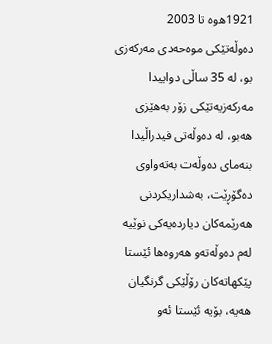1921ه‌وه‌ تا 2003    ده‌وڵه‌تێكی‌ موه‌حه‌دی‌ مه‌ركه‌زی‌ بو، له‌ 35 ساڵی دواییدا مه‌ركه‌زیه‌تێكی‌ زۆر به‌هێزی‌ هه‌بو، له‌ ده‌وڵه‌تی‌ فیدراڵیدا بنه‌مای‌ ده‌وڵه‌ت به‌ته‌واوی‌ ده‌گۆڕێت، به‌شداریكردنی‌ هه‌رێمه‌كان دیارده‌یه‌كی‌ نوێیه‌ له‌م ده‌وڵه‌ته‌‌و هه‌روه‌ها ئێستا پێكهاته‌كان رۆڵێكی‌ گرنگیان هه‌یه‌، بۆیه‌ ئێستا ئه‌و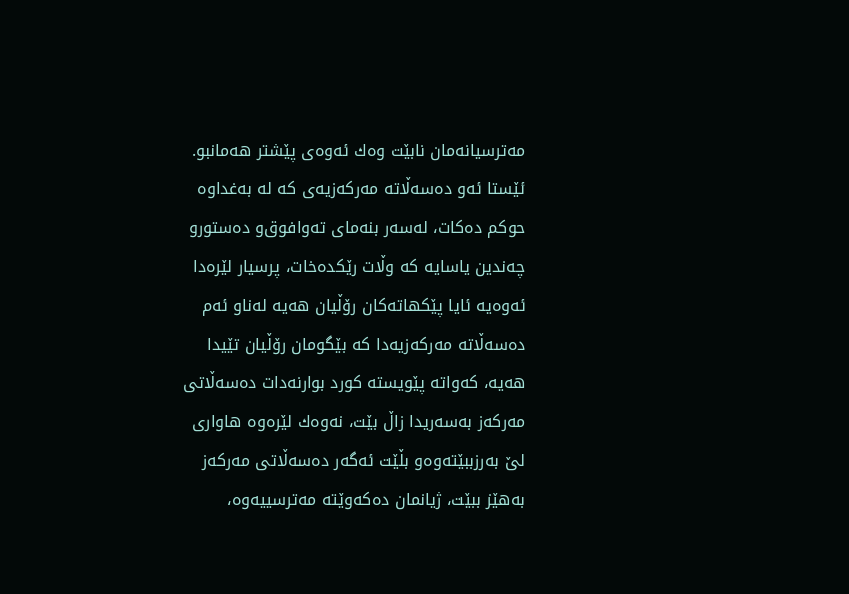مه‌ترسیانه‌مان نابێت وه‌ك ئه‌وه‌ی‌ پێشتر هه‌مانبو. ئێستا ئه‌و ده‌سه‌ڵاته‌ مه‌ركه‌زیه‌ی‌ كه‌ له‌ به‌غداوه‌ حوكم ده‌كات، له‌سه‌ر بنه‌مای‌ ته‌وافوق‌و ده‌ستورو چه‌ندین یاسایه‌ كه‌ وڵات رێكده‌خات، پرسیار لێره‌دا ئه‌وه‌یه‌ ئایا پێكهاته‌كان رۆڵیان هه‌یه‌ له‌ناو ئه‌م ده‌سه‌ڵاته‌ مه‌ركه‌زیه‌دا كه‌ بێگومان رۆڵیان تێیدا هه‌یه‌، كه‌واته‌ پێویسته‌ كورد بوارنه‌دات ده‌سه‌ڵاتی‌ مه‌ركه‌ز به‌سه‌ریدا زاڵ‌ بێت، نه‌وه‌ك لێره‌وه‌ هاواری‌ لێ به‌رزببێته‌وه‌‌و بڵێت ئه‌گه‌ر ده‌سه‌ڵاتی‌ مه‌ركه‌ز به‌هێز ببێت، ژیانمان ده‌كه‌وێته‌ مه‌ترسییه‌وه‌،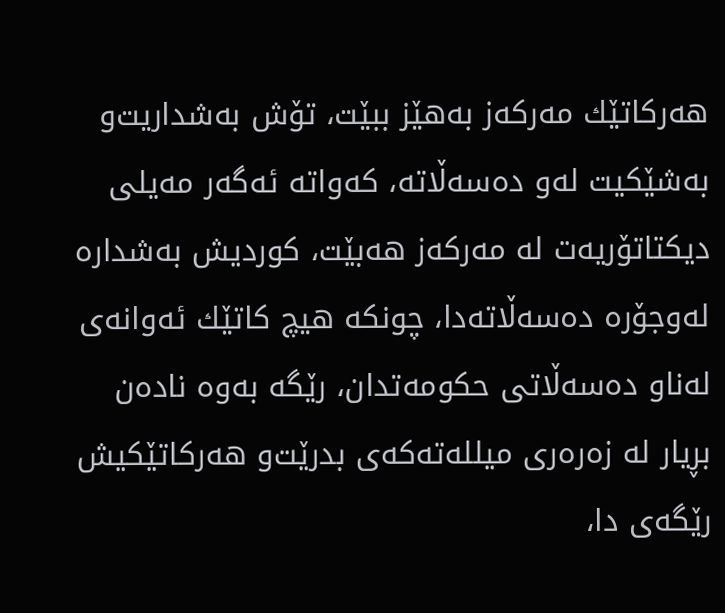هه‌ركاتێك مه‌ركه‌ز به‌هێز ببێت، تۆش به‌شداریت‌و به‌شێكیت له‌و ده‌سه‌ڵاته‌، كه‌واته‌ ئه‌گه‌ر مه‌یلی‌ دیكتاتۆریه‌ت له‌ مه‌ركه‌ز هه‌بێت، كوردیش به‌شداره‌ له‌وجۆره‌ ده‌سه‌ڵاته‌دا، چونكه‌ هیچ كاتێك ئه‌وانه‌ی‌ له‌ناو ده‌سه‌ڵاتی‌ حكومه‌تدان، رێگه‌ به‌وه‌ ناده‌ن بڕیار له‌ زه‌ره‌ری‌ میلله‌ته‌كه‌ی‌ بدرێت‌و هه‌ركاتێكیش رێگه‌ی‌ دا،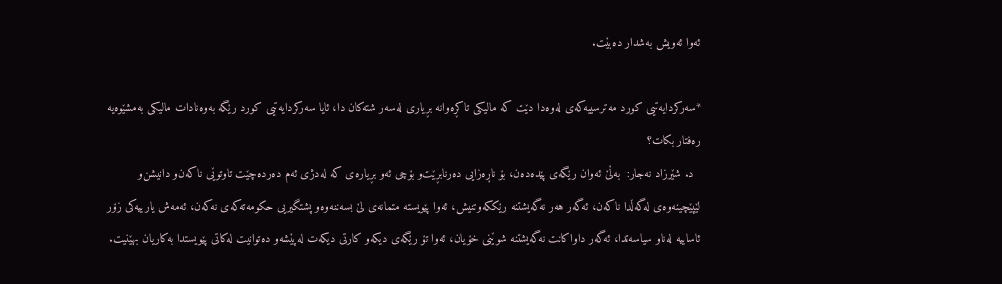ئه‌وا ئه‌ویش به‌شدار ده‌بێت.

*سه‌ركردایه‌تیی كورد مه‌ترسییه‌كه‌ی‌ له‌وه‌دا دێت كه‌ مالیكی تاكڕه‌وانه‌ بڕیاری‌ له‌سه‌ر شته‌كان دا، ئایا سه‌ركردایه‌تیی كورد رێگه‌ به‌وه‌نادات مالیكی به‌مشێوه‌یه‌ ره‌فتار بكات؟
  د. شێرزاد نه‌جار:  به‌ڵێ ئه‌وان رێگه‌ی‌ پێده‌ده‌ن، بۆ ناڕه‌زایی ده‌رنابڕێت‌و بۆچی ئه‌و بڕیاره‌ی‌ كه‌ له‌دژی‌ ئه‌م ده‌رده‌چێت تاوتوێی‌ ناكه‌ن‌و دانیشن‌و لێپێچینه‌وه‌ی‌ له‌گه‌ڵدا ناكه‌ن، ئه‌گه‌ر هه‌ر نه‌گه‌یشتنه‌ رێككه‌وتنیش، ئه‌وا پێویسته‌ متمانه‌ی‌ لێ بسه‌ننه‌وه‌‌و پشتگیریی حكومه‌ته‌كه‌ی‌ نه‌كه‌ن، ئه‌مه‌ش یارییه‌كی‌ زۆر ئاساییه‌ له‌ناو سیاسه‌تدا، ئه‌گه‌ر داواكانت نه‌گه‌یشتنه‌ شوێنی‌ خۆیان، ئه‌وا تۆ رێگه‌ی‌ دیكه‌‌و كارتی‌ دیكه‌ت له‌پێشه‌‌و ده‌توانیت له‌كاتی‌ پێویستدا به‌كاریان بهێنیت.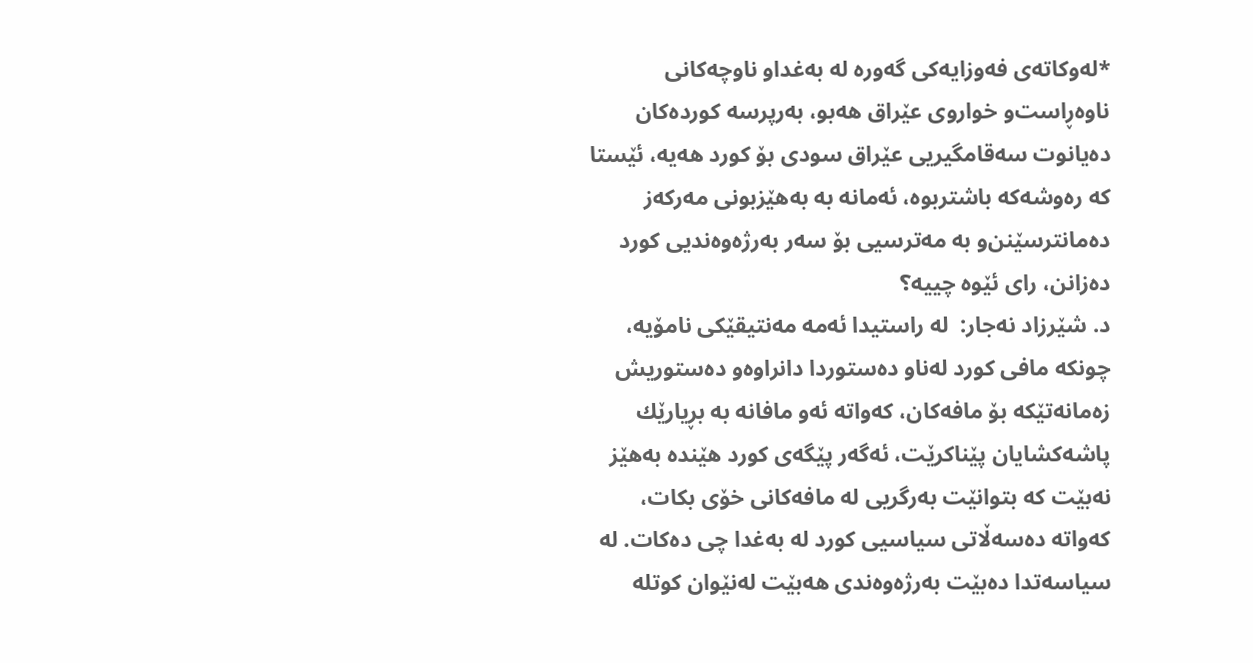*له‌وكاته‌ی‌ فه‌وزایه‌كی‌ گه‌وره‌ له‌ به‌غداو ناوچه‌كانی‌ ناوه‌ڕاست‌و خواروی‌ عێراق هه‌بو، به‌رپرسه‌ كورده‌كان  ده‌یانوت سه‌قامگیریی عێراق سودی‌ بۆ كورد هه‌یه‌، ئێستا كه‌ ره‌وشه‌كه‌ باشتربوه‌، ئه‌مانه‌ به‌ به‌هێزبونی‌ مه‌ركه‌ز ده‌مانترسێنن‌و به‌ مه‌ترسیی بۆ سه‌ر به‌رژه‌وه‌ندیی كورد ده‌زانن، رای ئێوه‌ چییه‌؟
د. شێرزاد نه‌جار:  له‌ راستیدا ئه‌مه‌ مه‌نتیقێكی‌ نامۆیه‌، چونكه‌ مافی‌ كورد له‌ناو ده‌ستوردا دانراوه‌‌و ده‌ستوریش زه‌مانه‌تێكه‌ بۆ مافه‌كان، كه‌واته‌ ئه‌و مافانه‌ به‌ بڕیارێك پاشه‌كشایان پێناكرێت، ئه‌گه‌ر پێگه‌ی‌ كورد هێنده‌ به‌هێز نه‌بێت كه‌ بتوانێت به‌رگریی‌ له‌ مافه‌كانی‌ خۆی‌ بكات، كه‌واته‌ ده‌سه‌ڵاتی‌ سیاسیی كورد له‌ به‌غدا چی ده‌كات. له‌ سیاسه‌تدا ده‌بێت به‌رژه‌وه‌ندی هه‌بێت له‌نێوان كوتله‌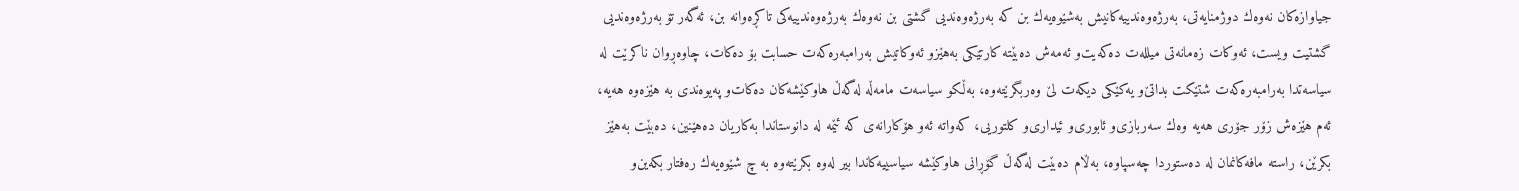جیاوازه‌كان نه‌وه‌ك دوژمنایه‌تی‌، به‌رژه‌وه‌ندییه‌كانیش به‌شێوه‌یه‌ك بن كه‌ به‌رژه‌وه‌ندیی گشتی‌ بن نه‌وه‌ك به‌رژه‌وه‌ندییه‌كی‌ تاكڕه‌وانه‌ بن، ئه‌گه‌ر تۆ به‌رژه‌وه‌ندیی گشتیت ویست، ئه‌وكات زه‌مانه‌تی‌ میلله‌ت ده‌كه‌یت‌و ئه‌مه‌ش ده‌بێته‌ كارتێكی‌ به‌هێزو ئه‌وكاتیش به‌رامبه‌ره‌كه‌ت حسابت بۆ ده‌كات، چاوه‌ڕوان ناكرێت له‌ سیاسه‌تدا به‌رامبه‌ره‌كه‌ت شتێكت بداتێ‌و یه‌كێكی‌ دیكه‌ت لێ وه‌ربگرێته‌وه‌، به‌ڵكو سیاسه‌ت مامه‌ڵه‌ له‌گه‌ڵ‌ هاوكێشه‌كان ده‌كات‌و په‌یوه‌ندی به‌ هێزه‌وه‌ هه‌یه‌، ئه‌م هێزه‌ش زۆر جۆری‌ هه‌یه‌ وه‌ك سه‌ربازی‌‌و ئابوری‌‌و ئیداری‌‌و كلتوریی، كه‌واته‌ ئه‌و هۆكارانه‌ی‌ كه‌ ئێمه‌ له‌ دانوستاندا به‌كاریان ده‌هێنین، ده‌بێت به‌هێز بكرێن، راسته‌ مافه‌كانمان له‌ ده‌ستوردا چه‌سپاوه‌، به‌ڵام ده‌بێت له‌گه‌ڵ‌ گۆڕانی‌ هاوكێشه‌ سیاسییه‌كاندا بیر له‌وه‌ بكرێته‌وه‌ به‌ چ شێوه‌یه‌ك ره‌فتار بكه‌ین‌و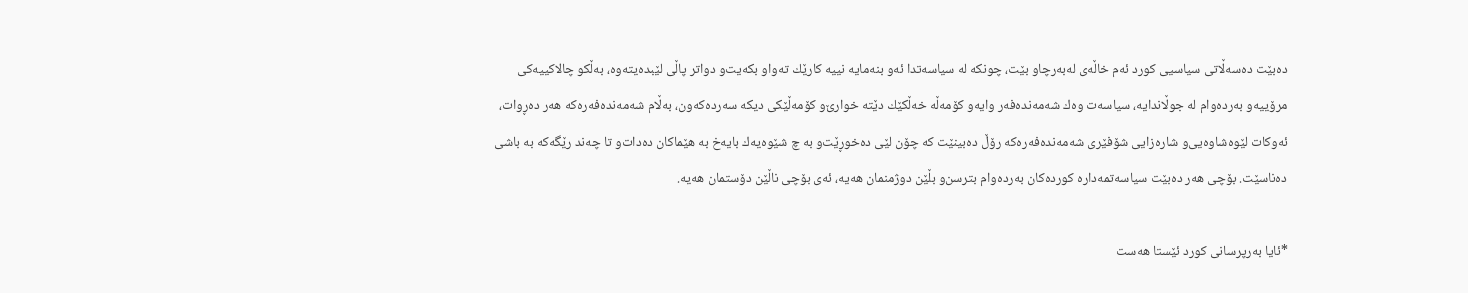ده‌بێت ده‌سه‌ڵاتی‌ سیاسیی كورد ئه‌م خاڵه‌ی‌ له‌به‌رچاو بێت، چونكه‌ له‌ سیاسه‌تدا ئه‌و بنه‌مایه‌ نییه‌ كارێك ته‌واو بكه‌یت‌و دواتر پاڵی لێبده‌یته‌وه‌، به‌ڵكو چالاكییه‌كی‌ مرۆییه‌‌و به‌رده‌وام له‌ جوڵاندایه‌، سیاسه‌ت وه‌ك شه‌مه‌نده‌فه‌ر وایه‌‌و كۆمه‌ڵه‌ خه‌ڵكێك دێته‌ خوارێ‌و كۆمه‌ڵێكی‌ دیكه‌ سه‌رده‌كه‌ون، به‌ڵام شه‌مه‌نده‌فه‌ره‌كه‌ هه‌ر ده‌ڕوات، ئه‌وكات لێوه‌شاوه‌یی‌و شاره‌زایی شۆفێری‌ شه‌مه‌نده‌فه‌ره‌كه‌ رۆڵ‌ ده‌بینێت كه‌ چۆن لێی ده‌خوڕێت‌و به‌ چ شێوه‌یه‌ك بایه‌خ به‌ هێماكان ده‌دات‌و تا چه‌ند رێگه‌كه‌ به‌ باشی‌ ده‌ناسێت. بۆچی‌ هه‌ر ده‌بێت سیاسه‌تمه‌داره‌ كورده‌كان به‌رده‌وام بترسن‌و بڵێن دوژمنمان هه‌یه‌، ئه‌ی‌ بۆچی‌ ناڵێن دۆستمان هه‌یه‌.

*ئایا به‌رپرسانی‌ كورد ئێستا هه‌ست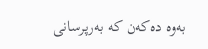به‌وه‌ ده‌كه‌ن كه‌ به‌رپرسانی‌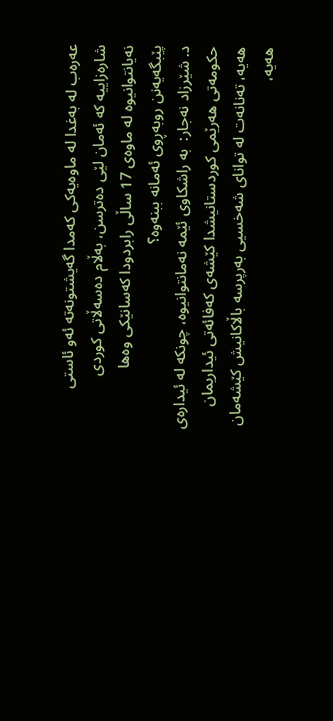عه‌ره‌ب له‌ به‌غدا له‌ ماوه‌یه‌كی‌ كه‌مدا گه‌یشتونه‌ته‌ ئه‌و ئاستی‌ شاره‌زاییه‌ كه‌ ئه‌مان لێی ده‌ترسن، به‌ڵام ده‌سه‌ڵاتی‌ كوردی‌  نه‌یانتوانیوه‌ له‌ ماوه‌ی‌ 17 ساڵی رابردودا كه‌سانێكی‌ وه‌ها پێبگه‌یه‌نن روبه‌ڕوی‌ ئه‌مانه‌ ببنه‌وه‌؟
د. شێرزاد نه‌جار:  به‌ راشكاوی‌ ئێمه‌ نه‌مانتوانیوه‌، چونكه‌ له‌ ئیداره‌ی‌ حكومه‌تی‌ هه‌رێمی‌ كوردستانیشدا كێشه‌ی‌ كه‌فائه‌تی‌ ئیداریمان هه‌یه‌، ته‌نانه‌ت له‌ توانای‌ شه‌خسیی به‌رپرسه‌ باڵاكانیش كێشه‌مان هه‌یه‌،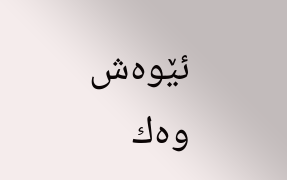ئێوه‌ش وه‌ك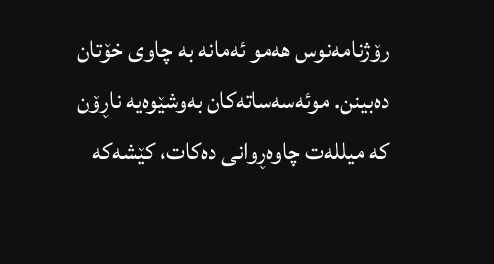رۆژنامه‌نوس هه‌مو ئه‌مانه‌ به‌ چاوی‌ خۆتان ده‌بینن. موئه‌سه‌ساته‌كان به‌وشێوه‌یه‌ ناڕۆن كه‌ میلله‌ت چاوه‌ڕوانی‌ ده‌كات، كێشه‌كه‌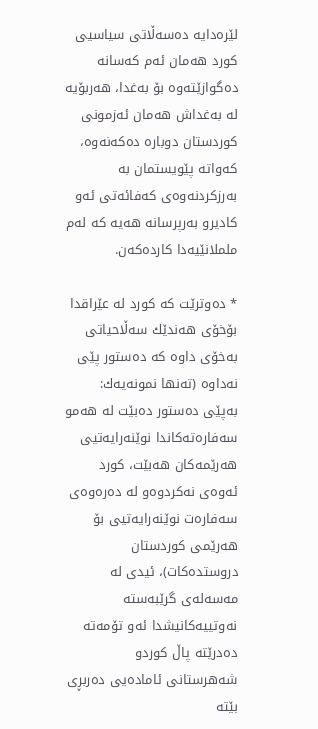لێره‌دایه‌ ده‌سه‌ڵاتی‌ سیاسیی كورد هه‌مان ئه‌م كه‌سانه‌ ده‌گوازێته‌وه‌ بۆ به‌غدا، هه‌ربۆیه‌ له‌ به‌غداش هه‌مان ئه‌زمونی‌ كوردستان دوباره‌ ده‌كه‌نه‌وه‌، كه‌واته‌ پێویستمان به‌ به‌رزكردنه‌وه‌ی‌ كه‌فائه‌تی ئه‌و كادیرو به‌رپرسانه‌ هه‌یه‌ كه‌ له‌م ململانێیه‌دا كارده‌كه‌ن.

* ده‌وترێت كه‌ كورد له‌ عێراقدا بۆخۆی هه‌ندێك سه‌ڵاحیاتی به‌خۆی داوه‌ كه‌ ده‌ستور پێی نه‌داوه‌ (ته‌نها نمونه‌یه‌ك: به‌پێی ده‌ستور ده‌بێت له‌ هه‌مو سه‌فاره‌ته‌كاندا نوێنه‌رایه‌تیی هه‌رێمه‌كان هه‌بێت، كورد ئه‌وه‌ی نه‌كردوه‌و له‌ ده‌ره‌وه‌ی سه‌فاره‌ت نوێنه‌رایه‌تیی بۆ هه‌رێمی كوردستان دروستده‌كات)، ئیدی له‌ مه‌سه‌له‌ی گرێبه‌سته‌ نه‌وتییه‌كانیشدا ئه‌و تۆمه‌ته‌ ده‌درێته‌ پاڵ‌ كوردو شه‌هرستانی ئاماده‌یی ده‌ربڕی بێته‌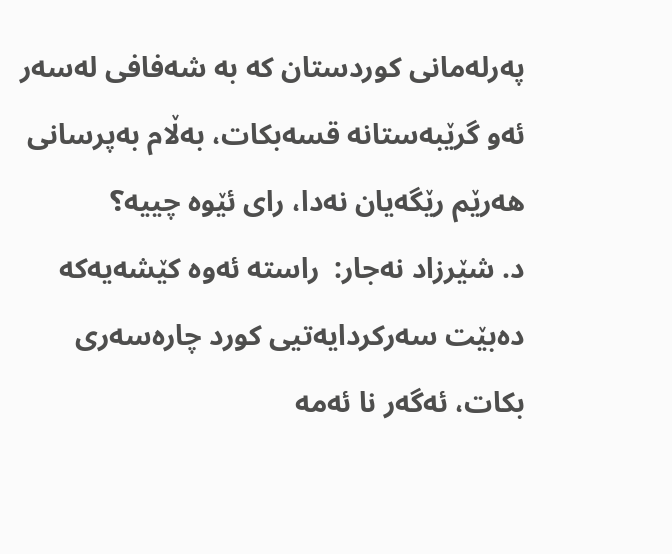په‌رله‌مانی كوردستان كه‌ به‌ شه‌فافی له‌سه‌ر ئه‌و گرێبه‌ستانه‌ قسه‌بكات، به‌ڵام به‌پرسانی هه‌رێم رێگه‌یان نه‌دا، رای ئێوه‌ چییه‌؟
د. شێرزاد نه‌جار:  راسته‌ ئه‌وه‌ كێشه‌یه‌كه‌ ده‌بێت سه‌ركردایه‌تیی كورد چاره‌سه‌ری‌ بكات، ئه‌گه‌ر نا ئه‌مه‌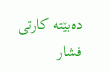ده‌بێته‌ كارتی فشار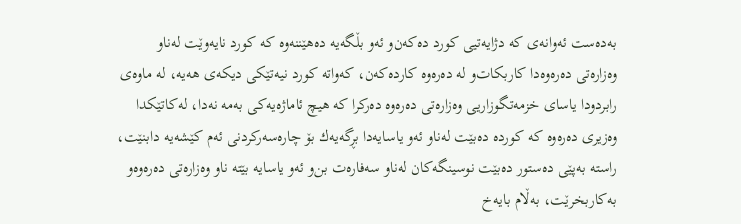به‌ده‌ست ئه‌وانه‌ی‌ كه‌ دژایه‌تیی كورد ده‌كه‌ن‌و ئه‌و بڵگه‌یه‌ ده‌هێننه‌وه‌ كه‌ كورد نایه‌وێت له‌ناو وه‌زاره‌تی‌ ده‌ره‌وه‌دا كاربكات‌و له‌ ده‌ره‌وه‌ كارده‌كه‌ن، كه‌واته‌ كورد نیه‌تێكی دیكه‌ی‌ هه‌یه‌، له‌ ماوه‌ی‌ رابردودا یاسای خزمه‌تگوزاریی وه‌زاره‌تی‌ ده‌ره‌وه‌ ده‌ركرا كه‌ هیچ ئاماژه‌یه‌كی‌ به‌مه‌ نه‌دا، له‌كاتێكدا وه‌زیری‌ ده‌ره‌وه‌ كه‌ كورده‌ ده‌بێت له‌ناو ئه‌و یاسایه‌دا بڕگه‌یه‌ك بۆ چاره‌سه‌ركردنی‌ ئه‌م كێشه‌یه‌ دابنێت، راسته‌ به‌پێی ده‌ستور ده‌بێت نوسینگه‌كان له‌ناو سه‌فاره‌ت بن‌و ئه‌و یاسایه‌ بێته‌ ناو وه‌زاره‌تی ده‌ره‌وه‌‌و به‌كاربخرێت، به‌ڵام بایه‌خ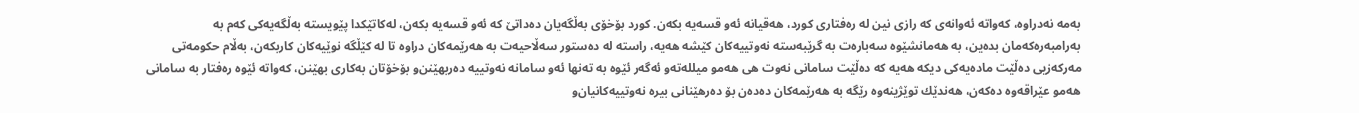به‌مه‌ نه‌دراوه‌، كه‌واته‌ ئه‌وانه‌ی‌ كه‌ رازی‌ نین له‌ ره‌فتاری‌ كورد، هه‌قیانه‌ ئه‌و قسه‌یه‌ بكه‌ن. كورد بۆخۆی‌ به‌ڵگه‌یان ده‌داتێ‌ كه‌ ئه‌و قسه‌یه‌ بكه‌ن، له‌كاتێكدا پێویسته‌ به‌ڵگه‌یه‌كی‌ كه‌م به‌ به‌رامبه‌ره‌كه‌مان بده‌ین، به‌ هه‌مانشێوه‌ سه‌باره‌ت به‌ گرێبه‌سته‌ نه‌وتییه‌كان كێشه‌ هه‌یه‌، راسته‌ له‌ ده‌ستور سه‌ڵاحیه‌ت به‌ هه‌رێمه‌كان دراوه‌ تا له‌ كێڵگه‌ نوێیه‌كان كاربكه‌ن، به‌ڵام حكومه‌تی‌ مه‌ركه‌زیی‌ ده‌ڵێت ماده‌یه‌كی‌ دیكه‌ هه‌یه‌ كه‌ ده‌ڵێت سامانی‌ نه‌وت هی هه‌مو میلله‌ته‌‌و ئه‌گه‌ر ئێوه‌ به‌ ته‌نها ئه‌و سامانه‌ نه‌وتییه‌ ده‌ربهێنن‌و بۆخۆتان به‌كاری‌ بهێنن، كه‌واته‌ ئێوه‌ ره‌فتار به‌ سامانی‌ هه‌مو عێراقه‌وه‌ ده‌كه‌ن، هه‌ندێك توێژینه‌وه‌ رێگه‌ به‌ هه‌رێمه‌كان ده‌ده‌ن بۆ ده‌رهێنانی‌ بیره‌ نه‌وتییه‌كانیان‌و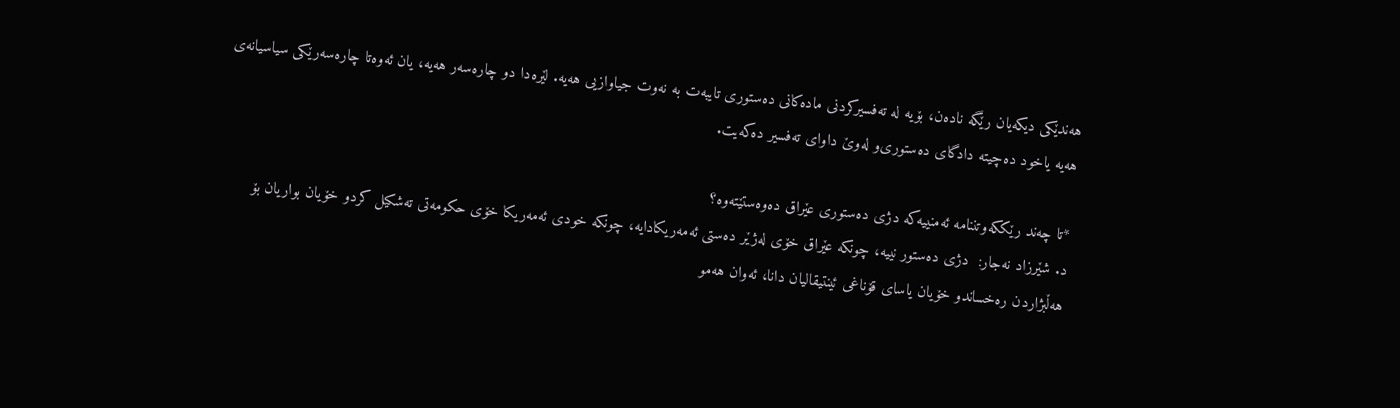هه‌ندێكی‌ دیكه‌یان رێگه‌ ناده‌ن، بۆیه‌ له‌ ته‌فسیركردنی‌ ماده‌كانی‌ ده‌ستوری‌ تایبه‌ت به‌ نه‌وت جیاوازیی‌ هه‌یه‌. لێره‌دا دو چاره‌سه‌ر هه‌یه‌، یان ئه‌وه‌تا چاره‌سه‌رێكی‌ سیاسیانه‌ی‌ هه‌یه‌ یاخود ده‌چیته‌ دادگای‌ ده‌ستوری‌‌و له‌وێ‌ داوای‌ ته‌فسیر ده‌كه‌یت.

*تا چه‌ند رێككه‌وتننامه‌ ئه‌منییه‌كه‌ دژی‌ ده‌ستوری‌ عێراق ده‌وه‌ستێته‌وه‌؟
د. شێرزاد نه‌جار:  دژی‌ ده‌ستور نییه‌، چونكه‌ عێراق خۆی‌ له‌ژێر ده‌ستی‌ ئه‌مه‌ریكادایه‌، چونكه‌ خودی‌ ئه‌مه‌ریكا خۆی‌ حكومه‌تی‌ ته‌شكیل كردو خۆیان بواریان بۆ هه‌ڵبژاردن ره‌خساندو خۆیان یاسای‌ قۆناغی‌ ئینتیقالیان دانا، ئه‌وان هه‌مو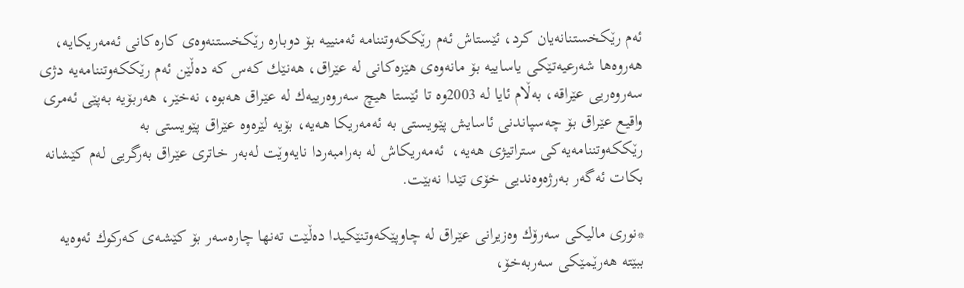ئه‌م رێكخستنانه‌یان كرد، ئێستاش ئه‌م رێككه‌وتننامه‌ ئه‌منییه‌ بۆ دوباره‌ رێكخستنه‌وه‌ی‌ كاره‌كانی‌ ئه‌مه‌ریكایه‌، هه‌روه‌ها شه‌رعیه‌تێكی‌ یاساییه‌ بۆ مانه‌وه‌ی‌ هێزه‌كانی‌ له‌ عێراق، هه‌نێك كه‌س كه‌ ده‌ڵێن ئه‌م رێككه‌وتننامه‌یه‌ دژی‌ سه‌روه‌ریی عێراقه‌، به‌ڵام ئایا له‌ 2003وه‌ تا ئێستا هیچ سه‌روه‌رییه‌ك له‌ عێراق هه‌بوه‌، نه‌خێر، هه‌ربۆیه‌ به‌پێی ئه‌مری واقیع عێراق بۆ چه‌سپاندنی‌ ئاسایش پێویستی به‌ ئه‌مه‌ریكا هه‌یه‌، بۆیه‌ لێره‌وه‌ عێراق پێویستی به‌ رێككه‌وتننامه‌یه‌كی‌ ستراتیژی‌ هه‌یه‌،  ئه‌مه‌ریكاش له‌ به‌رامبه‌ردا نایه‌وێت له‌به‌ر خاتری‌ عێراق به‌رگریی‌ له‌م كێشانه‌ بكات ئه‌گه‌ر به‌رژه‌وه‌ندیی‌ خۆی‌ تێدا نه‌بێت.

*نوری‌ مالیكی‌ سه‌رۆك وه‌زیرانی‌ عێراق له‌ چاوپێكه‌وتنێكیدا ده‌ڵێت ته‌نها چاره‌سه‌ر بۆ كێشه‌ی‌ كه‌ركوك ئه‌وه‌یه‌ ببێته‌ هه‌رێمێكی‌ سه‌ربه‌خۆ،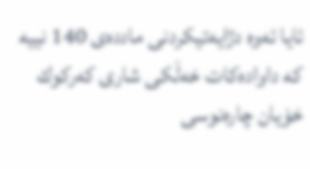ئایا ئه‌وه‌ دژایه‌تیكردنی‌ مادده‌ی‌ 140 نییه‌ كه‌ داواده‌كات خه‌ڵكی‌ شاری‌ كه‌ركوك خۆیان چاره‌نوسی‌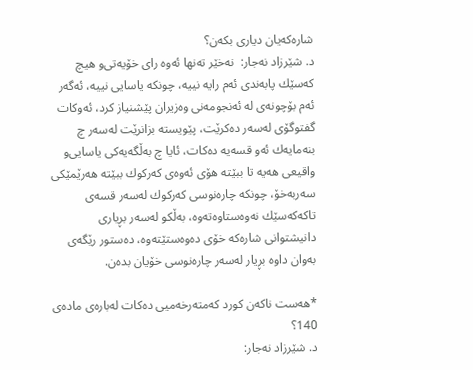شاره‌كه‌یان دیاری‌ بكه‌ن؟
د. شێرزاد نه‌جار:  نه‌خێر ته‌نها ئه‌وه‌ رای‌ خۆیه‌تی‌‌و هیچ كه‌سێك پابه‌ندی ئه‌م رایه‌ نییه‌، چونكه‌ یاسایی نییه‌، ئه‌گه‌ر ئه‌م بۆچونه‌ی‌ له‌ ئه‌نجومه‌نی‌ وه‌زیران پێشنیاز كرد، ئه‌وكات گفتوگۆی‌ له‌سه‌ر ده‌كرێت، پێویسته‌ بزانرێت له‌سه‌ر چ بنه‌مایه‌ك ئه‌و قسه‌یه‌ ده‌كات، ئایا چ به‌ڵگه‌یه‌كی‌ یاسایی‌و واقیعی هه‌یه‌ تا ببێته‌ هۆی‌ ئه‌وه‌ی‌ كه‌ركوك ببێته‌ هه‌رێمێكی‌ سه‌ربه‌خۆ، چونكه‌ چاره‌نوسی‌ كه‌ركوك له‌سه‌ر قسه‌ی‌ تاكه‌كه‌سێك نه‌وه‌ستاوه‌ته‌وه‌، به‌ڵكو له‌سه‌ر بڕیاری‌ دانیشتوانی‌ شاره‌كه‌ خۆی‌ ده‌وه‌ستێته‌وه‌، ده‌ستور رێگه‌ی‌ به‌وان داوه‌ بڕیار له‌سه‌ر چاره‌نوسی‌ خۆیان بده‌ن.

*هه‌ست ناكه‌ن كورد كه‌مته‌رخه‌میی‌ ده‌كات له‌باره‌ی‌ ماده‌ی‌ 140؟
د. شێرزاد نه‌جار: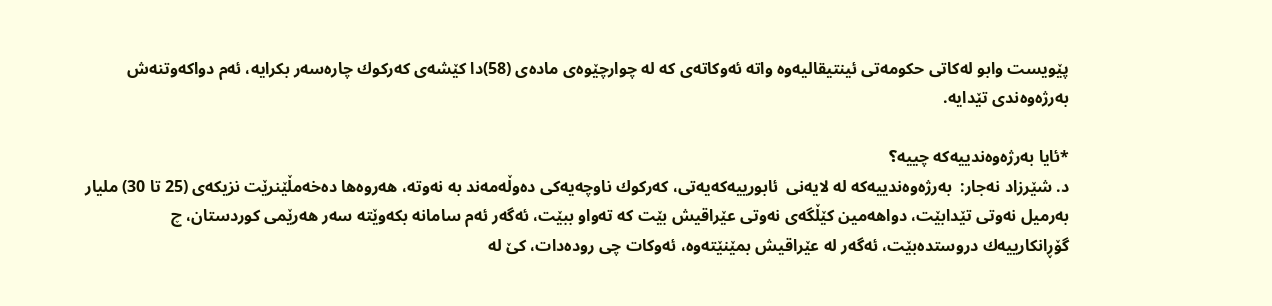پێویست وابو له‌كاتی‌ حكومه‌تی‌ ئینتیقالیه‌وه‌ واته‌ ئه‌وكاته‌ی‌ كه‌ له‌ چوارچێوه‌ی‌ ماده‌ی‌ (58)دا كێشه‌ی‌ كه‌ركوك چاره‌سه‌ر بكرایه‌، ئه‌م دواكه‌وتنه‌ش به‌رژه‌وه‌ندی تێدایه‌.

*ئایا به‌رژه‌وه‌ندییه‌كه‌ چییه‌؟
د. شێرزاد نه‌جار:  به‌رژه‌وه‌ندییه‌كه‌ له‌ لایه‌نی‌  ئابورییه‌كه‌یه‌تی‌، كه‌ركوك ناوچه‌یه‌كی‌ ده‌وڵه‌مه‌ند به‌ نه‌وته‌، هه‌روه‌ها ده‌خه‌مڵێنرێت نزیكه‌ی‌ (25 تا 30) ملیار به‌رمیل نه‌وتی‌ تێدابێت، دواهه‌مین كێڵگه‌ی‌ نه‌وتی‌ عێراقیش بێت كه‌ ته‌واو ببێت، ئه‌گه‌ر ئه‌م سامانه‌ بكه‌وێته‌ سه‌ر هه‌رێمی‌ كوردستان، چ گۆڕانكارییه‌ك دروستده‌بێت، ئه‌گه‌ر له‌ عێراقیش بمێنێته‌وه‌، ئه‌وكات چی‌ روده‌دات، كێ‌ له‌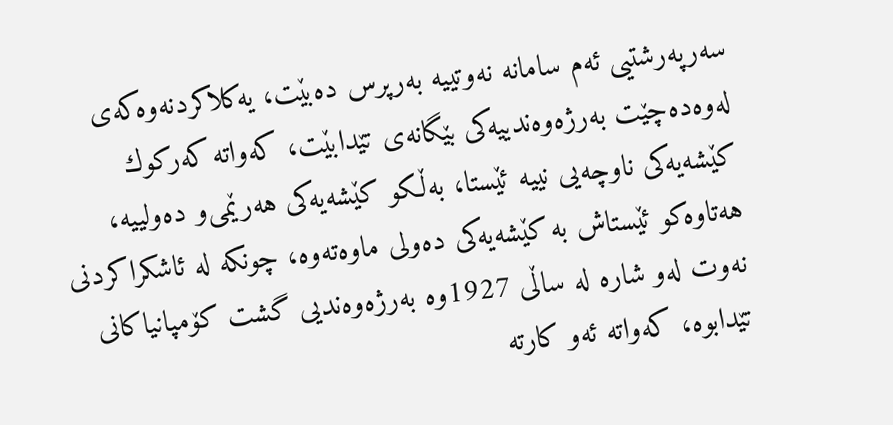سه‌رپه‌رشتیی ئه‌م سامانه‌ نه‌وتییه‌ به‌رپرس ده‌بێت، یه‌كلاكردنه‌وه‌كه‌ی‌ له‌وه‌ده‌چێت به‌رژه‌وه‌ندییه‌كی‌ بێگانه‌ی‌ تێدابێت، كه‌واته‌ كه‌ركوك كێشه‌یه‌كی‌ ناوچه‌یی‌ نییه‌ ئێستا، به‌ڵكو كێشه‌یه‌كی‌ هه‌رێمی‌‌و ده‌ولییه‌، هه‌تاوه‌كو ئێستاش به‌ كێشه‌یه‌كی‌ ده‌ولی ماوه‌ته‌وه‌، چونكه‌ له‌ ئاشكراكردنی‌ نه‌وت له‌و شاره‌ له‌ ساڵی‌ 1927وه‌ به‌رژه‌وه‌ندیی‌ گشت كۆمپانیاكانی‌ تێدابوه‌، كه‌واته‌ ئه‌و كارته‌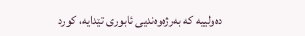ده‌ولییه‌ كه‌ به‌رژه‌وه‌ندیی‌ ئابوری‌ تێدایه‌، كورد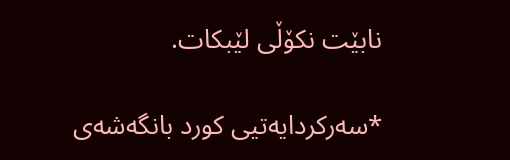نابێت نكۆڵی‌ لێبكات.

*سه‌ركردایه‌تیی‌ كورد بانگه‌شه‌ی‌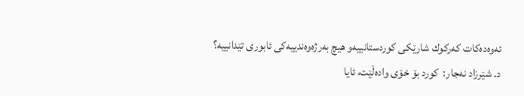ئه‌وه‌ده‌كات كه‌ركوك شارێكی‌ كوردستانییه‌و هیچ به‌رژه‌وه‌ندییه‌كی‌ ئابوری‌ تێدانییه‌؟
د. شێرزاد نه‌جار:  كورد بۆ خۆی‌ واده‌ڵێت، ئایا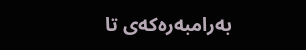به‌رامبه‌ره‌كه‌ی‌ تا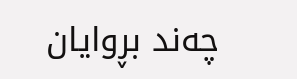چه‌ند بڕوایان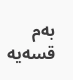به‌م قسه‌یه‌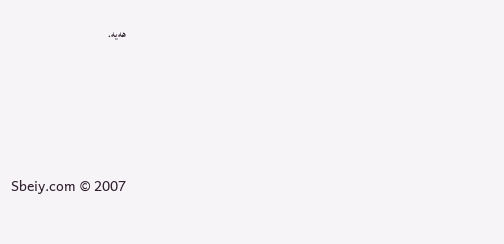هه‌یه‌.





Sbeiy.com © 2007